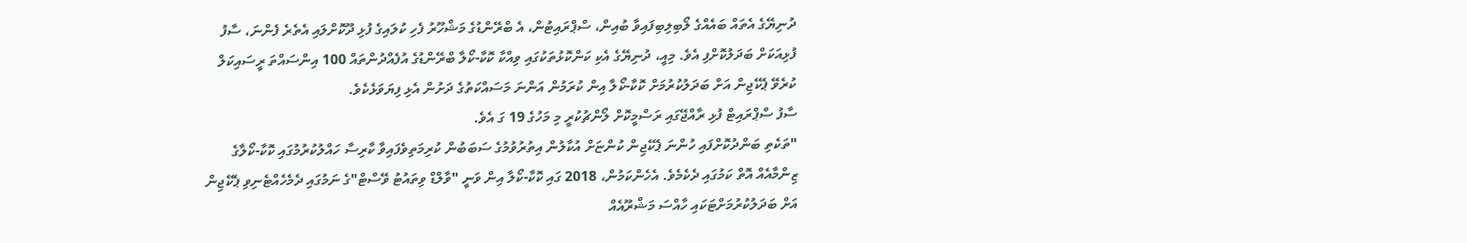ދުނިޔޭގެ އެތައް ބައެއްގެ ލޯބިލިބިފައިވާ ބުއިން، ސްޕްރައިޓުން، އެ ބްރޭންޑުގެ މަޝްހޫރު ފެހި ކުލައިގެ ފުޅި ދޫކޮށްލައި އެތެރެ ފެންނަ، ސާފު ފުޅިއަކަށް ބަދަލުކޮށްފި އެވެ. މިއީ، ދުނިޔޭގެ އެކި ކަންކޮޅުތަކުގައި ވިއްކާ ކޮކާ-ކޯލާ ބްރޭންޑުގެ އުފެއްދުންތައް 100 އިންސައްތަ ރީސައިކަލް ކުރެވޭ ޕެކޭޖިން އަށް ބަދަލުކުރުމަށް ކޮކާ-ކޯލާ އިން ކުރަމުން އަންނަ މަސައްކަތުގެ ދަށުން އެޅި ފިޔަވަޅެކެވެ.
ސާފު ސްޕްރައިޓް ފުޅި ރާއްޖޭގައި ރަސްމީކޮށް ލޯންޗުކުރީ މި މަހުގެ 19 ގަ އެވެ.
"ތަކެތި ބަންދުކޮށްފައި ހުންނަ ޕެކޭޖިން ކުންޏަށް އުކާލުން އިތުރުވުމުގެ ސަބަބުން ކުރިމަތިވެފައިވާ ކާރިސާ ހައްލުކުރުމުގައި ކޮކާ-ކޯލާގެ ޒިންމާއެއް އޮތް ކަމުގައި ދެކެމެވެ. އެހެންކަމުން، 2018 ގައި ކޮކާ-ކޯލާ އިން ވަނީ "ވާލްޑް ވިތައުޓު ވޭސްޓް"ގެ ނަމުގައި ދެމެހެއްޓެނިވި ޕެކޭޖިން އަށް ބަދަލުކުރުމަށްޓަކައި ހާއްސަ މަޝްރޫއެއް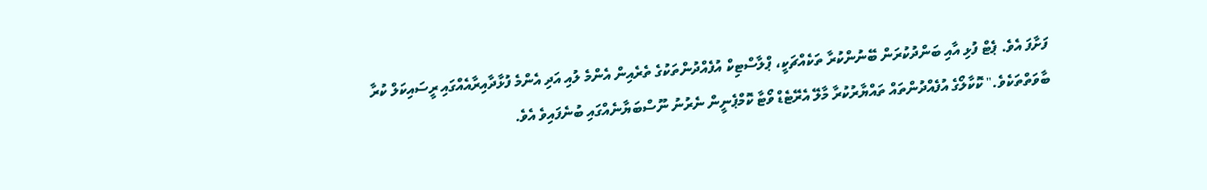ފަށާފަ އެވެ. ޕެޓް ފުޅި އާއި ބަންދުކުރަން ބޭނުންކުރާ ތަކެއްޗަކީ، ޕްލާސްޓިކް އުފެއްދުންތަކުގެ ތެރެއިން އެންމެ ލުއި އަދި އެންމެ ފުޅާދާއިރާއެއްގައި ރީސައިކަލް ކުރާ ބާވަތްތަކެވެ." ކޮކާލޯގެ އުފެއްދުންތައް ތައްޔާރުކުރާ މާލޭ އެރޭޓެޑް ވޯޓާ ކޮމްޕެނީން ނެރުނު ނޫސްބަޔާނެއްގައި ބުނެފައިވެ އެވެ.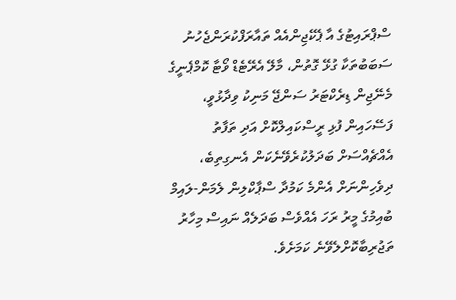ސްޕްރައިޓުގެ އާ ޕެކޭޖިންއެއް ތައާރަފްކުރަންޖެހުނު ސަބަބުތަކާ ގުޅޭ ގޮތުން، މާލޭ އެރޭޓެޑް ވޯޓާ ކޮމްޕެނީގެ މެނޭޖިން ޑިރެކްޓަރު ސަންޖޭ މަނިކު ވިދާޅުވީ، ފަސޭހައިން ފުޅި ރީސްކައިލްކޮށް އަދި ތަފާތު އެއްޗެއްސަށް ބަދަލުކުރެވޭނެކަން އެނގިތިބެ، ދިވެހިންނަށް އެންމެ ކަމުދާ ސްޕާކްލިން ލެމަން-ލައިމް ބުއިމުގެ މީރު ރަހަ އެއްވެސް ބަދަލެއް ނައިސް މިހާރު ތަޖުރިބާކޮށްލެވޭނެ ކަމަށެވެ.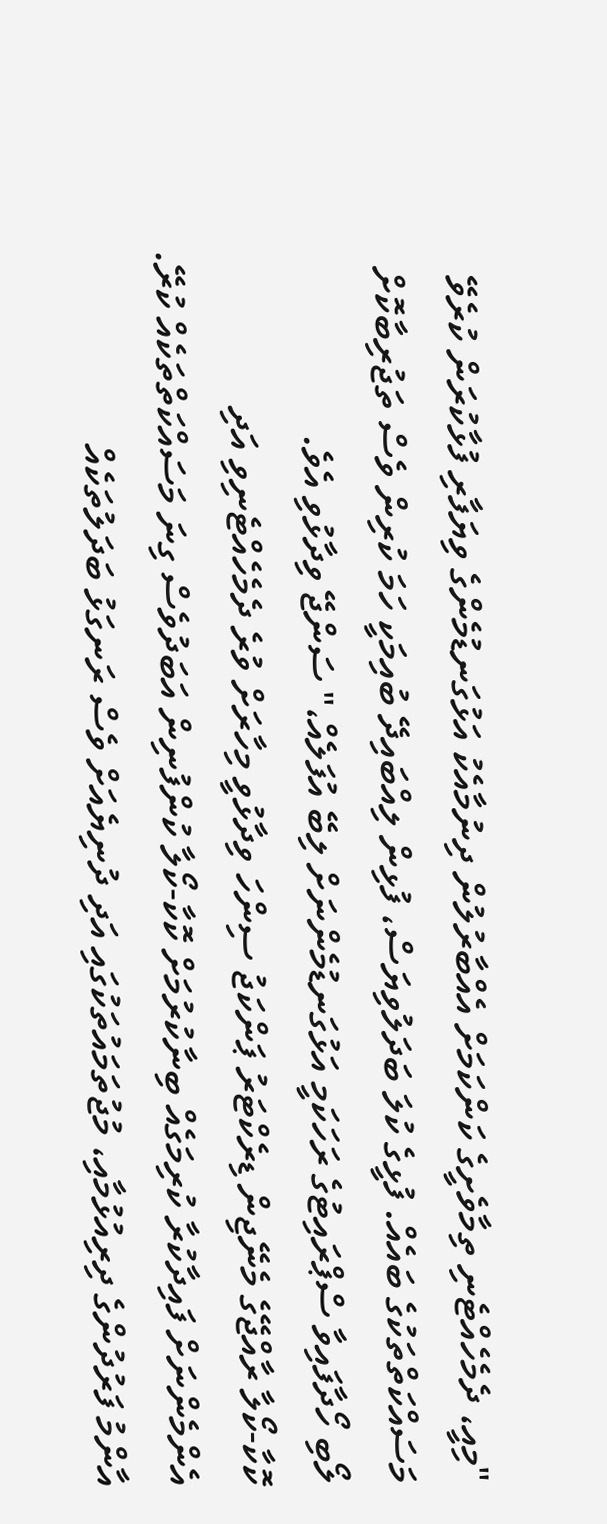"މިއީ، ދެމެހެއްޓެނި ތިމާވެށީގެ ކަންކަމަށް އެއްބާރުލުން ދިނުމާއެކު އަޅުގަނޑުމެންގެ ވިޔަފާރި ފުޅާކުރަން ކުރެވޭ މަސައްކަތްތަކުގެ ބައެއް. ފުޅީގެ ކުލަ ބަދަލުވިޔަސް، ފުޅިން ލިއްބައިދޭ ބުއިމަކީ ހަމަ ކުރިން ވެސް ތަޖުރިބާކޮށް ލޯބި ހޯދާފައިވާ ސްޕްރައިޓުގެ ރަހަކަމީ އަޅުގަނޑުމެންނަށް ލިބޭ އުފަލެއް،" ސަންޖޭ ވިދާޅުވި އެވެ.
ކޮކާ-ކޯލާ ރާއްޖޭގެ މެނޭޖިން ޑިރެކްޓަރު ޕަންކަޖު ސިންހަ ވިދާޅުވީ މިހާރަށް ވުރެ ދެމެހެއްޓެނިވި އަދި އެންމެންނަށް ފައިދާކުރާ ކުރިމަގެއް ބިނާކުރުމަށް ކޮކާ-ކޯލާ ކުންފުނިން އަބަދުވެސް ގިނަ މަސައްކަތްތަކެއް ކުރޭ. އާންމު ފަރުދުންގެ ދިރިއުޅުމާއި، މުޖުތަމައުތަކުގައި އަދި ދުނިޔެއަށް ވެސް ރަނގަޅު ބަދަލުތަކެއް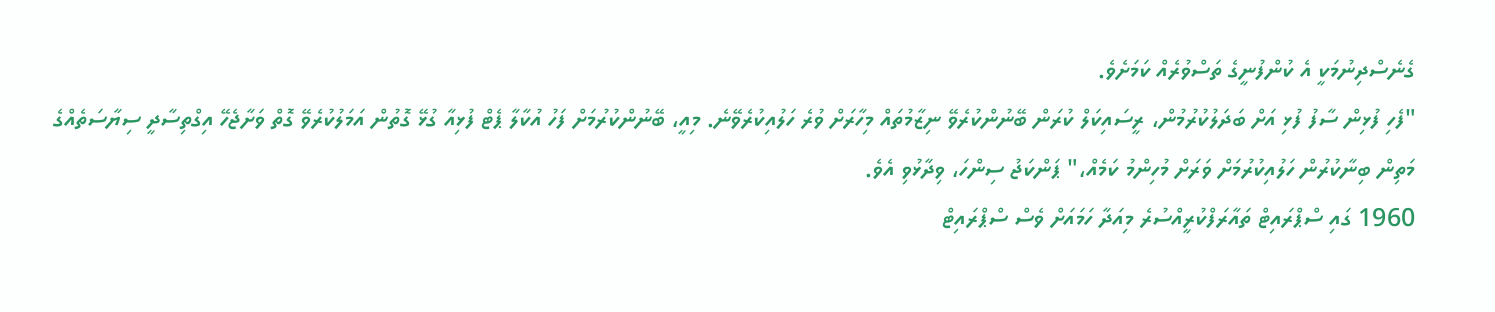ގެނެސްދިނުމަކީ އެ ކުންފުނީގެ ތަސްވުރެއް ކަމަށެވެ.
"ފެހި ފުޅިން ސާފު ފުޅި އަށް ބަދަލުކުރުމުން، ރީސައިކަލް ކުރަން ބޭނުންކުރެވޭ ނިޒާމުތައް މިހާރަށް ވުރެ ހަލުއިކުރެވޭނެ. މިއީ، ބޭނުންކުރުމަށް ފަހު އުކާލާ ޕެޓް ފުޅިއާ ގުޅޭ ގޮތުން އަމަލުކުރެވޭ ގޮތް ވަށާޖެހޭ އިގްތިސާދީ ސިޔާސަތެއްގެ މަތިން ބިނާކުރުން ހަލުއިކުރުމަށް ވަރަށް މުހިންމު ކަމެއް،" ޕަންކަޖު ސިންހަ، ވިދާޅުވި އެވެ.
1960 ގައި ސްޕްރައިޓް ތައާރަފްކުރީއްސުރެ މިއަދާ ހަމައަށް ވެސް ސްޕްރައިޓް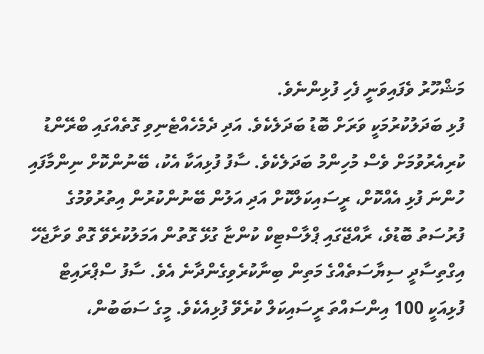މަޝްހޫރު ވެފައިވަނީ ފެހި ފުޅިންނެވެ.
ފުޅި ބަދަލުކުރުމަކީ ވަރަށް ބޮޑު ބަދަލެކެވެ. އަދި ދެމެހެއްޓެނިވި ގޮތެއްގައި ބްރޭންޑު ކުރިއެރުވުމަށް ވެސް މުހިންމު ބަދަލެކެވެ. ސާފު ފުޅިއަކާ އެކު، ބޭނުންކޮށް ނިންމާފައި ހުންނަ ފުޅި އެއްކޮށް، ރީސައިކަލްކޮށް އަދި އަލުން ބޭނުންކުރުން އިތުރުވުމުގެ ފުރުސަތު ބޮޑުވެ، ރާއްޖޭގައި ޕްލާސްޓިކް ކުންޏާ ގުޅޭ ގޮތުން އަމަލުކުރެވޭ ގޮތް ވަށާޖެހޭ އިގްތިސާދީ ސިޔާސަތެއްގެ މަތިން ބިނާކުރެވިގެންދާނެ އެވެ. ސާފު ސްޕްރައިޓް ފުޅިއަކީ 100 އިންސައްތަ ރީސައިކަލް ކުރެވޭ ފުޅިއެކެވެ. މީގެ ސަބަބުން،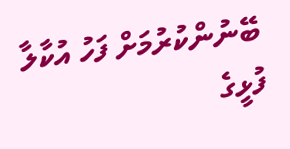ބޭނުންކުރުމަށް ފަހު އުކާލާ ފުޅީގެ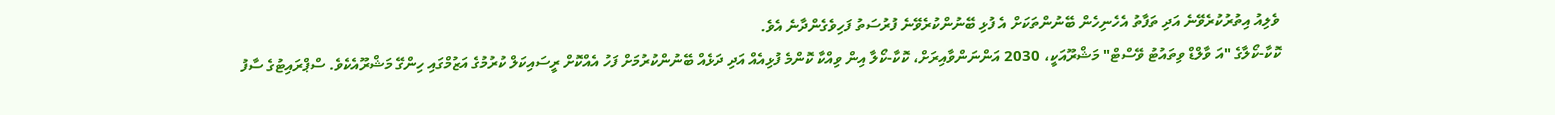ވެލިއު އިތުރުކުރެވޭނެ އަދި ތަފާތު އެހެނިހެން ބޭނުންތަކަށް އެ ފުޅި ބޭނުންކުރެވޭނެ ފުރުސަތު ފަހިވެގެންދާނެ އެވެ.
ކޮކާ-ކޯލާގެ "އަ ވާލްޑް ވިތައުޓު ވޭސްޓް" މަޝްރޫއަކީ، 2030 އަންނަންވާއިރަށް، ކޮކާ-ކޯލާ އިން ވިއްކާ ކޮންމެ ފުޅިއެއް އަދި ދަޅެއް ބޭނުންކުރުމަށް ފަހު އެއްކޮށް ރީސައިކަލް ކުރުމުގެ އަޒުމްގައި ހިންގޭ މަޝްރޫއެކެވެ. ސްޕްރައިޓުގެ ސާފު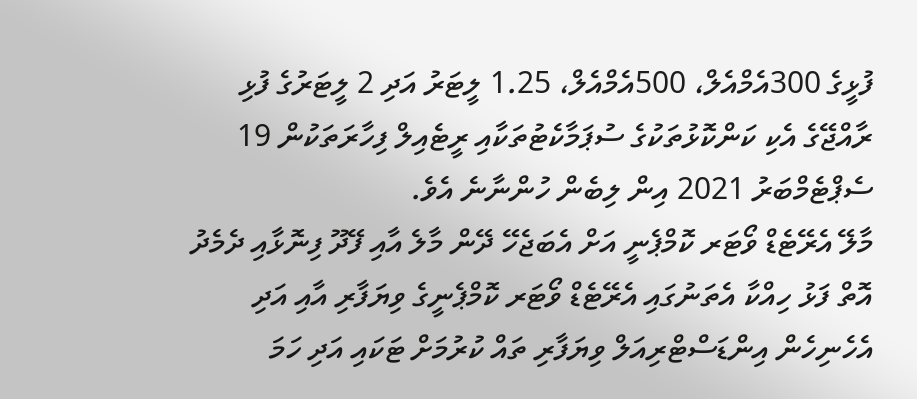ފުޅީގެ 300އެމްއެލް، 500އެމްއެލް، 1.25 ލީޓަރު އަދި 2 ލީޓަރުގެ ފުޅި ރާއްޖޭގެ އެކި ކަންކޮޅުތަކުގެ ސުޕަމާކެޓުތަކާއި ރީޓެއިލް ފިހާރަތަކުން 19 ސެޕްޓެމްބަރު 2021 އިން ލިބެން ހުންނާނެ އެވެ.
މާލޭ އެރޭޓެޑް ވޯޓަރ ކޮމްޕެނީ އަށް އެބަޖެހޭ ދޭން މާލެ އާއި ފޭދޫ ފިނޮޅާއި ދެމެދު އޮތް ފަޅު ހިއްކާ އެތަނުގައި އެރޭޓެޑް ވޯޓަރ ކޮމްޕެނީގެ ވިޔަފާރި އާއި އަދި އެހެނިހެން އިންޑަސްޓްރިއަލް ވިޔަފާރި ތައް ކުރުމަށް ޓަކައި އަދި ހަމަ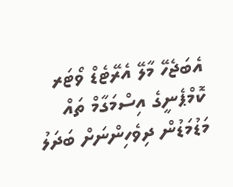އެބަޖެހޭ މާލޭ އެރޭޓެޑް ވޯޓަރ ކޮމްޕެނީގެ އިސްމަގާމް ތައް މަޑުމަޑުން ދިވެހިންނަށް ބަދަލު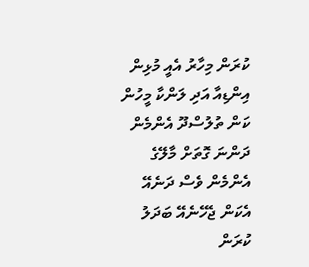ކުރަން މިހާރު އެއީ މުޅިން އިންޑިއާ އަދި ލަންކާ މީހުން ކަން ތުލުސްދޫ އެންމެން ދަންނަ ގޮތަށް މާލޭގެ އެންމެން ވެސް ދަނެއޭ އެކަން ޖެހޭނެއޭ ބަދަލު ކުރަން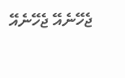ޖެހޭނެއޭ ޖެހޭނެއޭ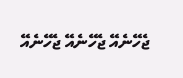ޖެހޭނެއޭ ޖެހޭނެއޭ ޖެހޭނެއޭ